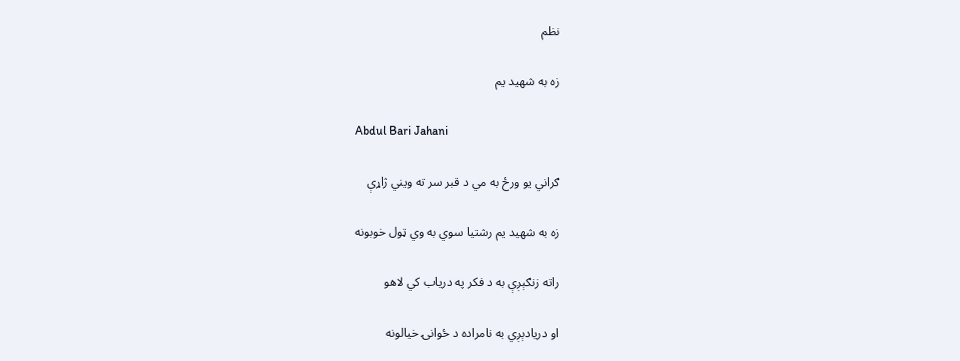نظم

زه به شهيد يم

Abdul Bari Jahani

ګراني يو ورځ به مي د قبر سر ته ويني ژاړې

زه به شهيد يم رشتيا سوي به وي ټول خوبونه

راته زنګېږې به د فکر په درياب کي لاهو

او دريادېږي به نامراده د ځوانۍ خيالونه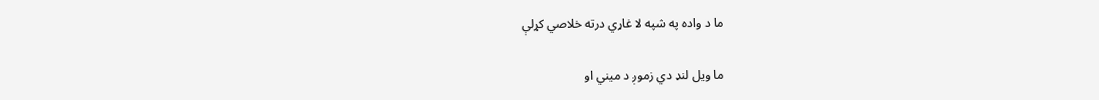ما د واده په شپه لا غاړي درته خلاصي کړلې

ما ويل لنډ دي زموږ د ميني او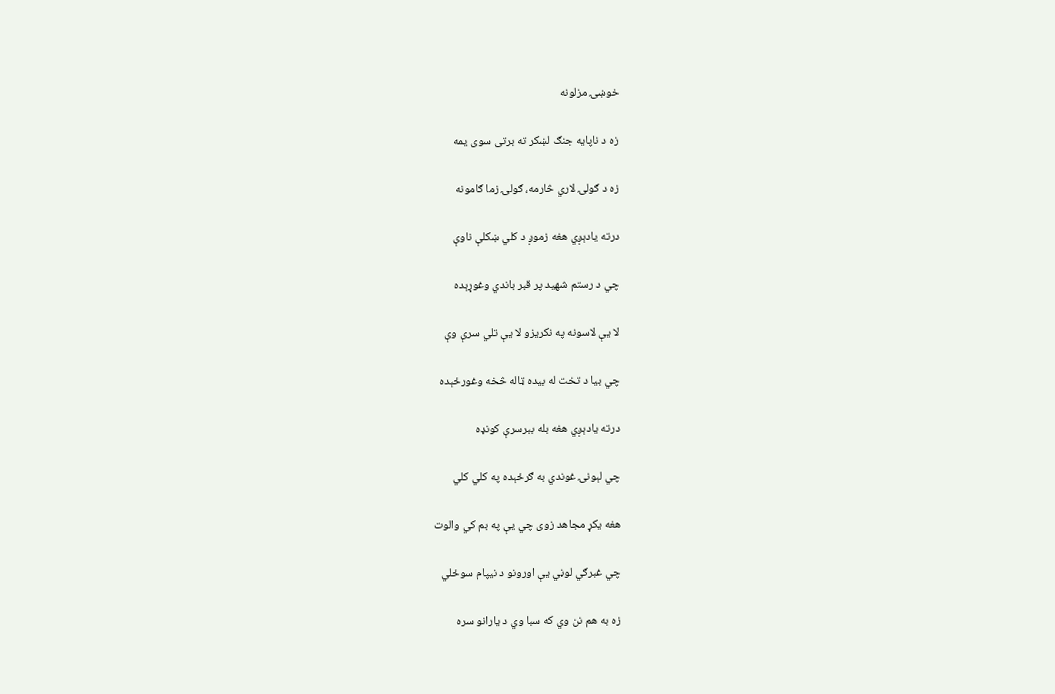خوښۍ مزلونه

زه د ناپايه جنګ لښکر ته برتی سوی يمه

زه د ګولۍ لاري څارمه، ګولۍ زما ګامونه

درته يادېږي هغه زموږ د کلي ښکلې ناوې

چي د رستم شهيد پر قبر باندي وغوړېده

لا يې لاسونه په نکريزو لا يې تلي سرې وې

چي بيا د تخت له بيده ټاله څخه وغورځېده

درته يادېږي هغه بله ببرسرې کونډه

چي لېونۍ غوندي به ګرځېده په کلي کلي

هغه يکړ مجاهد زوی چي يې په بم کي والوت

چي غبرګي لوڼي يې اورونو د نيپام سوځلي

زه به هم نن وي که سبا وي د يارانو سره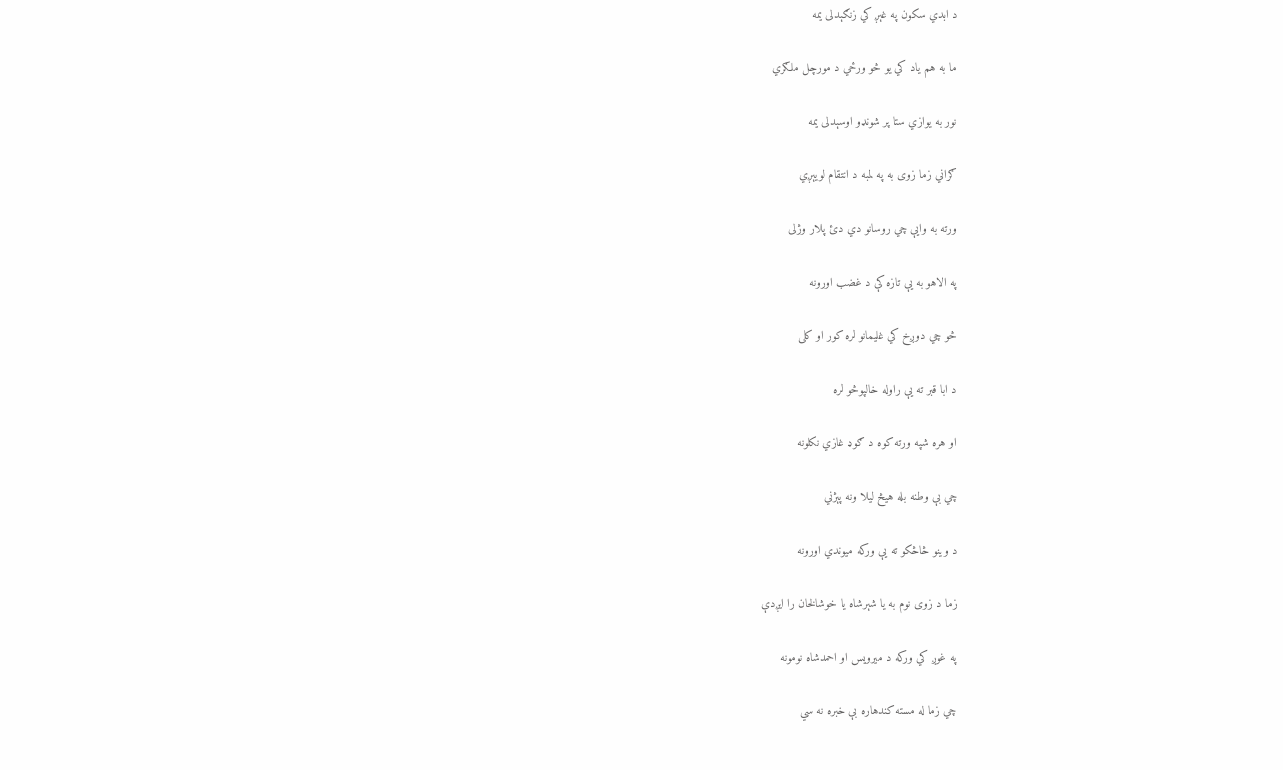د ابدي سکون په غېږ کي زنګېدلی يمه

ما به هم ياد کي يو څو ورځي د مورچل ملګري

نور به يوازي ستا پر شونډو اوسېدلی يمه

ګراني زما زوی به په لمبه د انتقام لويېږي

ورته به وايې چي روسانو دي دئ پلار وژلی

په الاهو به يې تازه کې د غضب اورونه

څو چي دوږخ کي غليمانو لره کور او کلی

د ابا قبر ته يې راوله خالپوڅو لره

او هره شپه ورته کوه د ګوډ غازي نکلونه

چي بې وطنه بله هيڅ ليلا ونه پېژني

د وينو څاڅکو ته يې ورکه ميوندي اورونه

زما د زوی نوم به يا شېرشاه يا خوشالخان را ايږدې

په غوږ کي ورکه د ميرويس او احمدشاه نومونه

چي زما له مسته کندهاره بې خبره نه سي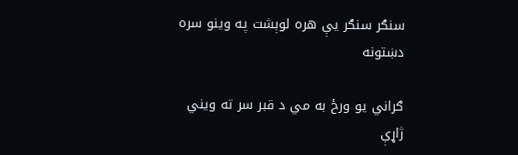سنګر سنګر يې هره لوېشت په وينو سره دښتونه

ګراني يو ورځ به مي د قبر سر ته ويني ژاړې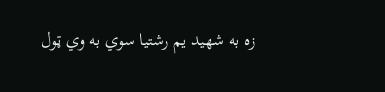زه به شهيد يم رشتيا سوي به وي ټول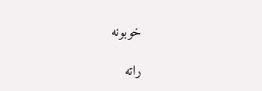خوبونه

راته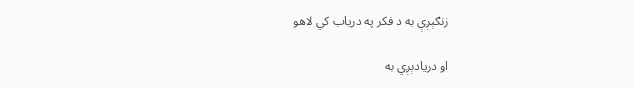زنګېږې به د فکر په درياب کي لاهو

او دريادېږي به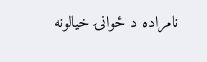نامراده د ځوانۍ خيالونه